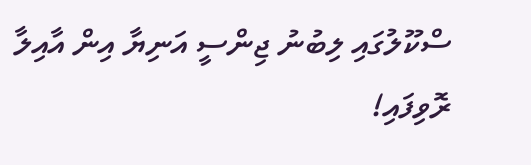ސްކޫލުގައި ލިބުނު ޖިންސީ އަނިޔާ އިން އާއިލާ ރޮވިފައި!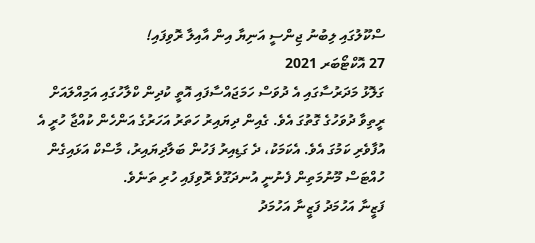ސްކޫލުގައި ލިބުނު ޖިންސީ އަނިޔާ އިން އާއިލާ ރޮވިފައި!
27 އޮކްޓޯބަރ 2021
ގަލޮޅު މަދަރުސާގައި އެ ދުވަސް ހަމަޖައްސާފައި އޮތީ ކުދިން ކްލާހުގައި އަމިއްލައަށް ރީތިވާ ދުވަހުގެ ގޮތުގަ އެވެ. ގެއިން ދިޔައިރު ހަތަރު އަހަރުގެ އަންހެން ކުއްޖާ ހުރީ އެ އުފާވެރި ކަމުގަ އެވެ. އެކަމަކު، ދެ ގަޑިއިރު ފަހުން ބަލާދިޔައިރު، މާސްކް އަޅައިގެން ހުއްޓަސް މޫނުމަތިން ފެނުނީ އުނދަގޫވެ ރޮވިފައި ހުރި ތަނެވެ.
ފަޒީނާ އަހުމަދު ފަޒީނާ އަހުމަދު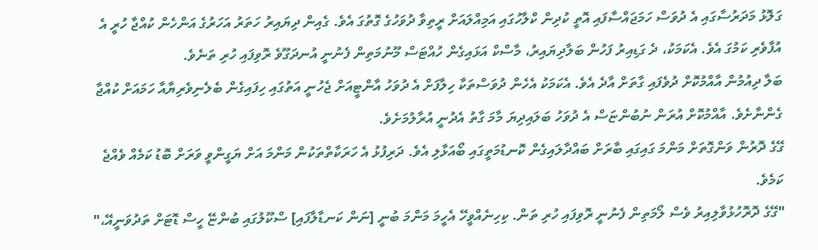ގަލޮޅު މަދަރުސާގައި އެ ދުވަސް ހަމަޖައްސާފައި އޮތީ ކުދިން ކްލާހުގައި އަމިއްލައަށް ރީތިވާ ދުވަހުގެ ގޮތުގަ އެވެ. ގެއިން ދިޔައިރު ހަތަރު އަހަރުގެ އަންހެން ކުއްޖާ ހުރީ އެ އުފާވެރި ކަމުގަ އެވެ. އެކަމަކު، ދެ ގަޑިއިރު ފަހުން ބަލާދިޔައިރު، މާސްކް އަޅައިގެން ހުއްޓަސް މޫނުމަތިން ފެނުނީ އުނދަގޫވެ ރޮވިފައި ހުރި ތަނެވެ.
ބަލާ ދިއުމުން އާއްމުކޮށް ދުވެފައި ގާތަށް އާދެ އެވެ. އެކަމަކު އެހެން ދުވަސްތަކާ ހިލާފަށް އެ ދުވަހު އާންޓީއަށް ޖެހުނީ އަތުގައި ހިފައިގެން ބެލެނިވެރިޔާއާ ހަމައަށް ކުއްޖާ ގެންނާށެވެ. އާއްމުކޮށް އުރަން ނުބުންޏަސް އެ ދުވަހު ބަލައިދިޔަ މާމަ ގާތު އެދުނީ އުރާލުމަށެވެ.
ގޭގެ ދޮރުން ވަންގޮތަށް މަންމަ ގައިގައި ބާރަށް ބައްދާލައިގެން ކޮނޑުމަތީގައި ބޯއަޅާލި އެވެ. ދަރިފުޅު އެ ހަރަކާތްތަކުން މަންމަ އަށް ޔަގީންވީ ވަރަށް ބޮޑު ކަމެއް ވެއްޖެ ކަމެވެ.
"ގޭގެ ދޮރޮހުޅުވާލިއިރު ވެސް ލޯމަތިން ފެނުނީ ރޮވިފައި ހުރި ތަން. ކިހިނެއްވީހޭ އެހީމަ މަންމަ ބުނީ [ނަން ކަނޑާލާފައި] ސްކޫލުގައި ބުންޏޭ ހީސް ޑޮޓަށް ތަދުވަނީއޭ،"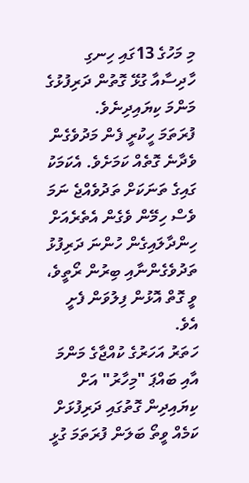މި މަހުގެ 13ގައި ހިނގި ހާދިސާއާ ގުޅޭ ގޮތުން ދަރިފުޅުގެ މަންމަ ކިޔައިދިނެވެ.
ފުރަތަމަ ހީކުރީ ފެން މަދުވެގެން ވެދާނެ ގޮތެއް ކަމަށެވެ. އެކަމަކު ގައިގެ ތަނަކަށް ތަދުވެއްޖެ ނަމަ ވެސް ހިމޭން ވެގެން އެތެރެއަށް ހިންދާލައިގެން ހުންނަ ދަރިފުޅު ތަދުވެގެންނާއި ބިރުން ރޯތީވެ، ވީ ގޮތް އޮޅުން ފިލުވަން ފެށީ އެވެ.
ހަތަރު އަހަރުގެ ކުއްޖާގެ މަންމަ އާއި ބައްޕަ "މިހާރު" އަށް ކިޔައިދިން ގޮތުގައި ދަރިފުޅަށް ކަމެއް ވީތޯ ބަލަން ފުރަތަމަ ގުޅީ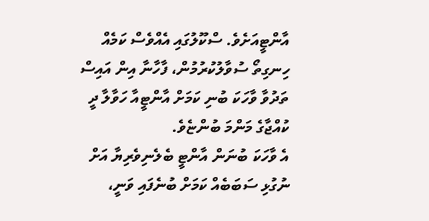އާންޓީއަށެވެ. ސްކޫލުގައި އެއްވެސް ކަމެއް ހިނގިތޯ ސުވާލުކުރުމުން، ފާހާނާ އިން އައިސް ތަދުވާ ވާހަކަ ބުނި ކަމަށް އާންޓީއާ ހަވާލާ ދީ ކުއްޖާގެ މަންމަ ބުންޏެވެ.
އެ ވާހަކަ ބުނަން އާންޓީ ބެލެނިވެރިޔާ އަށް ނުގުޅި ސަބަބެއް ކަމަށް ބުނެފައި ވަނީ،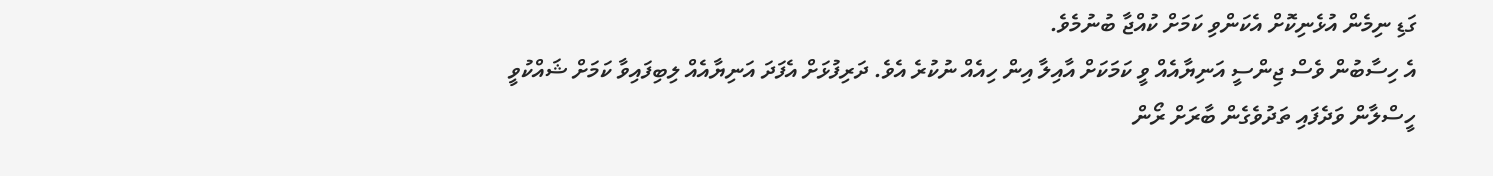ގަޑި ނިމެން އުޅެނިކޮށް އެކަންވި ކަމަށް ކުއްޖާ ބުނުމެވެ.
އެ ހިސާބުން ވެސް ޖިންސީ އަނިޔާއެއް ވީ ކަމަކަށް އާއިލާ އިން ހިއެއް ނުކުރެ އެވެ. ދަރިފުޅަށް އެފަދަ އަނިޔާއެއް ލިބިފައިވާ ކަމަށް ޝައްކުވީ ހީސްލާން ވަދެފައި ތަދުވެގެން ބާރަށް ރޯން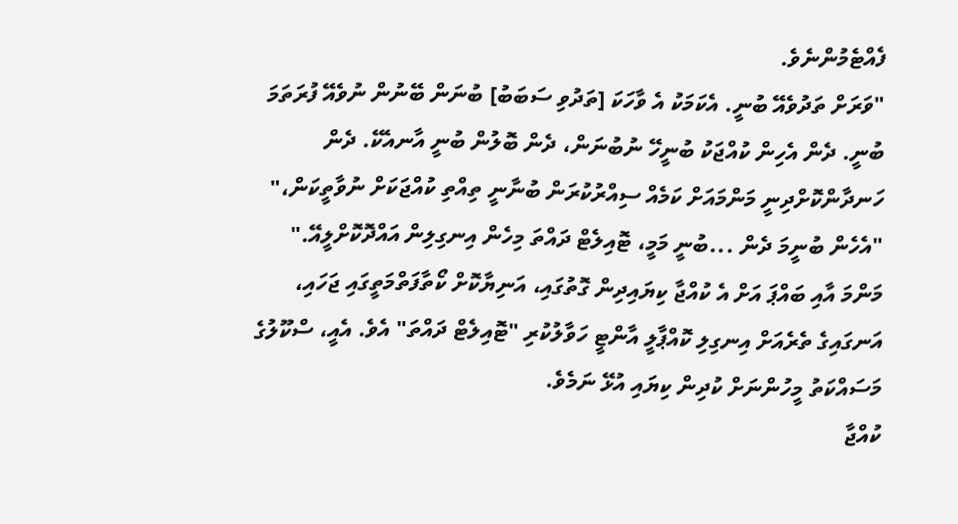ފެއްޓެމުންނެވެ.
"ވަރަށް ތަދުވެއޭ ބުނީ. އެކަމަކު އެ ވާހަކަ [ތަދުވި ސަބަބު] ބުނަން ބޭނުން ނުވެއޭ ފުރަތަމަ ބުނީ. ދެން އެހިން ކުއްޖަކު ބުނީހޭ ނުބުނަން، ދެން ބޮލުން ބުނީ އާނއެކޭ. ދެން ހަނދާންކޮށްދިނީ މަންމައަށް ކަމެއް ސިއްރުކުރަން ބުނާނީ ތިއްތި ކުއްޖަކަށް ނުވާތީކަން،"
"އެހެން ބުނީމަ ދެން ...ބުނީ މަމީ، ޓޮއިލެޓް ދައްތަ މިހެން އިނގިލިން އައްދޮކޮށްލީއޭ."
މަންމަ އާއި ބައްޕަ އަށް އެ ކުއްޖާ ކިޔައިދިން ގޮތުގައި، އަނިޔާކޮށް ކޯތާފަތްމަތީގައި ޖަހައި، އަނގައިގެ ތެރެއަށް އިނގިލި ކޮއްޕާލީ އާންޓީ ހަވާލުކުރި "ޓޮއިލެޓް ދައްތަ" އެވެ. އެއީ، ސްކޫލުގެ މަސައްކަތު މީހުންނަށް ކުދިން ކިޔައި އުޅޭ ނަމެވެ.
ކުއްޖާ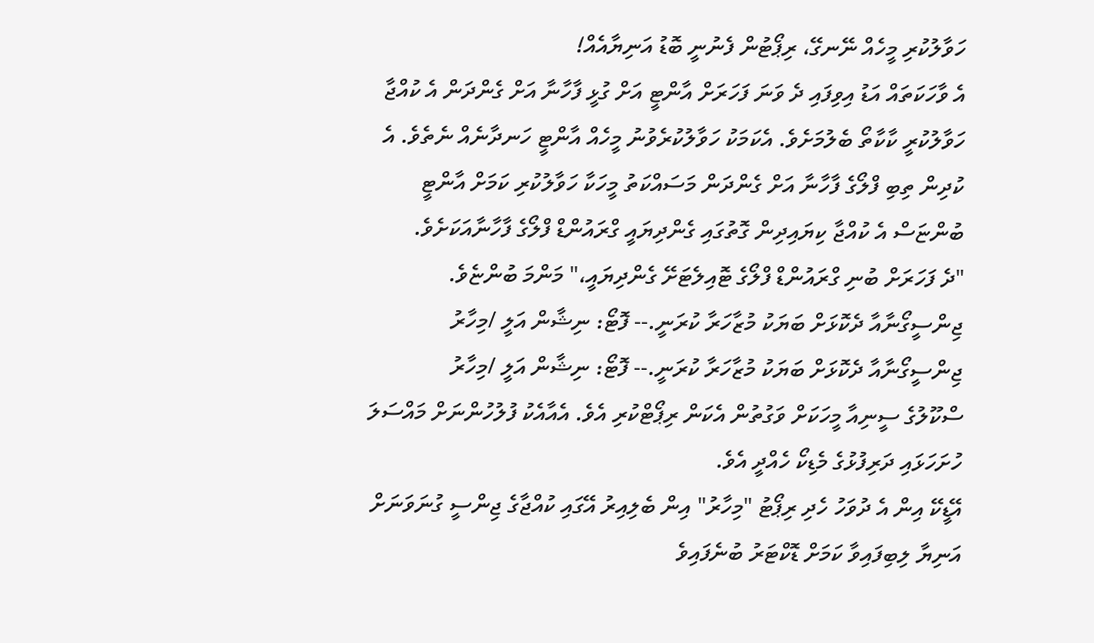ހަވާލުކުރި މީހެއް ނޭނގޭ، ރިޕޯޓުން ފެނުނީ ބޮޑު އަނިޔާއެއް!
އެ ވާހަކަތައް އަޑު އިވިފައި ދެ ވަނަ ފަހަރަށް އާންޓީ އަށް ގުޅީ ފާހާނާ އަށް ގެންދަން އެ ކުއްޖާ ހަވާލުކުރީ ކާކާތޯ ބެލުމަށެވެ. އެކަމަކު ހަވާލުކުރެވުނު މީހެއް އާންޓީ ހަނދާނެއް ނެތެވެ. އެ ކުދިން ތިބި ފްލޯގެ ފާހާނާ އަށް ގެންދަން މަސައްކަތު މީހަކާ ހަވާލުކުރި ކަމަށް އާންޓީ ބުންޏަސް އެ ކުއްޖާ ކިޔައިދިން ގޮތުގައި ގެންދިޔައީ ގްރައުންޑް ފްލޯގެ ފާހާނާއަކަށެވެ.
"ދެ ފަހަރަށް ބުނި ގްރައުންޑް ފްލޯގެ ޓޮއިލެޓަށޭ ގެންދިޔައީ،" މަންމަ ބުންޏެވެ.
ޖިންސީގޯނާއާ ދެކޮޅަށް ބަޔަކު މުޒާހަރާ ކުރަނީ.-- ފޮޓޯ: ނިޝާން އަލީ /މިހާރު
ޖިންސީގޯނާއާ ދެކޮޅަށް ބަޔަކު މުޒާހަރާ ކުރަނީ.-- ފޮޓޯ: ނިޝާން އަލީ /މިހާރު
ސްކޫލުގެ ސީނިއާ މީހަކަށް ވަގުތުން އެކަން ރިޕޯޓްކުރި އެވެ. އެއާއެކު ފުލުހުންނަށް މައްސަލަ ހުށަހަޅައި ދަރިފުޅުގެ މެޑިކޯ ހެއްދީ އެވެ.
އޭޑީކޭ އިން އެ ދުވަހު ހެދި ރިޕޯޓު "މިހާރު" އިން ބެލިއިރު އޭގައި ކުއްޖާގެ ޖިންސީ ގުނަވަނަށް އަނިޔާ ލިބިފައިވާ ކަމަށް ޑޮކްޓަރު ބުނެފައިވެ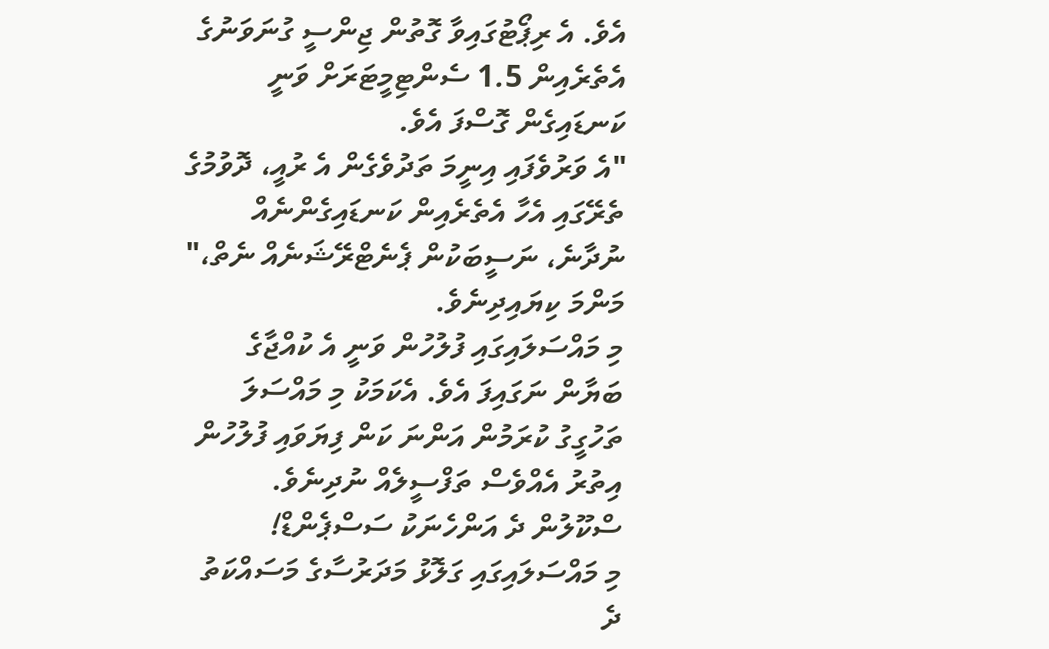އެވެ. އެ ރިޕޯޓުގައިވާ ގޮތުން ޖިންސީ ގުނަވަނުގެ އެތެރެއިން 1.5 ސެންޓިމީޓަރަށް ވަނީ ކަނޑައިގެން ގޮސްފަ އެވެ.
"އެ ވަރުވެފައި އިނީމަ ތަދުވެގެން އެ ރުއީ، ދޮވުމުގެ ތެރޭގައި އެހާ އެތެރެއިން ކަނޑައިގެންނެއް ނުދާނެ، ނަސީބަކުން ޕެނެޓްރޭޝަނެއް ނެތް،" މަންމަ ކިޔައިދިނެވެ.
މި މައްސަލައިގައި ފުލުހުން ވަނީ އެ ކުއްޖާގެ ބަޔާން ނަގައިފަ އެވެ. އެކަމަކު މި މައްސަލަ ތަހުގީގު ކުރަމުން އަންނަ ކަން ފިޔަވައި ފުލުހުން އިތުރު އެއްވެސް ތަފްސީލެއް ނުދިނެވެ.
ސްކޫލުން ދެ އަންހެނަކު ސަސްޕެންޑް!
މި މައްސަލައިގައި ގަލޮޅު މަދަރުސާގެ މަސައްކަތު ދެ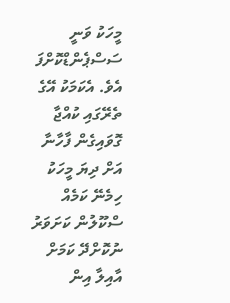މީހަކު ވަނީ ސަސްޕެންޑްކޮށްފަ އެވެ. އެކަމަކު އޭގެ ތެރޭގައި ކުއްޖާ ގޮވައިގެން ފާހާނާ އަށް ދިޔަ މީހަކު ހިމެނޭ ކަމެއް ސްކޫލުން ކަށަވަރު ނުކޮށްދޭ ކަމަށް އާއިލާ އިން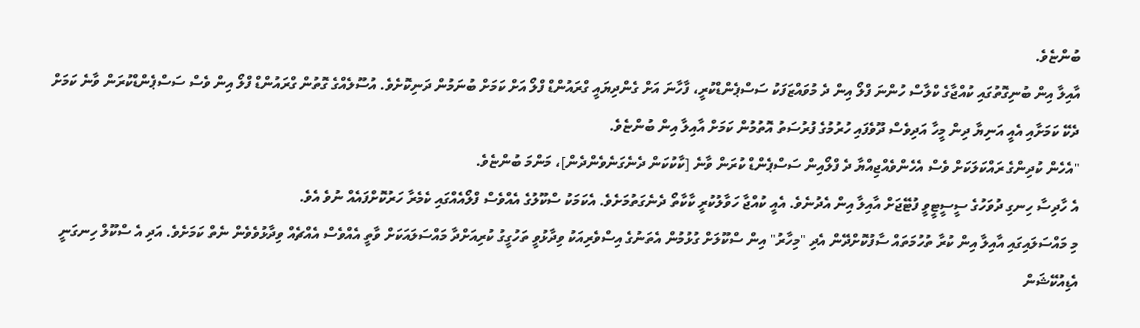ބުންޏެވެ.
އާއިލާ އިން ބުނިގޮތުގައި ކުއްޖާގެ ކްލާސް ހުންނަ ފްލޯ އިން ދެ މުވައްޒަފަކު ސަސްޕެންޑްކުރީ، ފާހާނަ އަށް ގެންދިޔައީ ގްރައުންޑް ފްލޯ އަށް ކަމަށް ބުނަމުން ދަނިކޮށެވެ. އުސޫލެއްގެ ގޮތުން ގްރައުންޑް ފްލޯ އިން ވެސް ސަސްޕެންޑްކުރަން ވާނެ ކަމަށް ދެކޭ ކަމަށާއި އެއީ އަނިޔާ ދިން މީހާ އަދިވެސް ދޫވެފައި ހުރުމުގެ ފުރުސަތު އޮތުމުން ކަމަށް އާއިލާ އިން ބުންޏެވެ.
"އެހެން ކުދިންގެ ރައްކަލަކަށް ވެސް އެހެންވެއްޖިއްޔާ ދެ ފްލޯއިން ސަސްޕެންޑް ކުރަން ވާނެ [ކާކުކަން ދެނެގަނެވެންދެން]، މަންމަ ބުންޏެވެ.
އެ ހާދިސާ ހިނގި ދުވަހުގެ ސީސީޓީވީ ފުޓޭޖަށް އާއިލާ އިން އެދުނެވެ. އެއީ ކުއްޖާ ހަވާލުކުރީ ކާކާތޯ ދެނެގަތުމަށެވެ. އެކަމަކު ސްކޫލުގެ އެއްވެސް ފްލޯއެއްގައި ކެމެރާ ހަރުކޮށްފައެއް ނުވެ އެވެ.
މި މައްސަލައިގައި އާއިލާ އިން ކުރާ ތުހުމަތައް ސާފުކޮށްދޭން އެދި "މިހާރު" އިން ސްކޫލަށް ގުޅުމުން އެތަނުގެ އިސްވެރިއަކު ވިދާޅުވީ ތަހުގީގު ކުރިއަށްދާ މައްސަލައަކަށް ވާތީ އެއްވެސް އެއްޗެއް ވިދާޅުވެވެން ނެތް ކަމަށެވެ. އަދި އެ ސްކޫލް ހިނގަނީ އެޑިއުކޭޝަން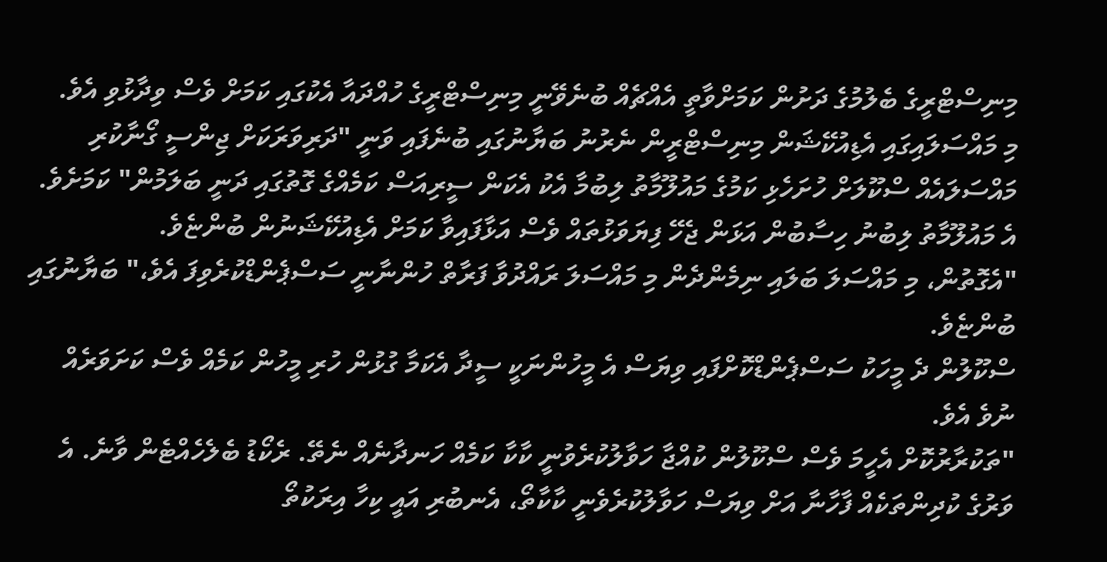މިނިސްޓްރީގެ ބެލުމުގެ ދަށުން ކަމަށްވާތީ އެއްޗެއް ބުނެވޭނީ މިނިސްޓްރީގެ ހުއްދައާ އެކުގައި ކަމަށް ވެސް ވިދާޅުވި އެވެ.
މި މައްސަލައިގައި އެޑިއުކޭޝަން މިނިސްޓްރީން ނެރުނު ބަޔާނުގައި ބުނެފައި ވަނީ "ދަރިވަރަކަށް ޖިންސީ ގޯނާކުރި މައްސަލައެއް ސްކޫލަށް ހުށަހެޅި ކަމުގެ މައުލޫމާތު ލިބުމާ އެކު އެކަން ސީރިއަސް ކަމެއްގެ ގޮތުގައި ދަނީ ބަލަމުން" ކަމަށެވެ. އެ މައުލޫމާތު ލިބުނު ހިސާބުން އަޅަން ޖެހޭ ފިޔަވަޅުތައް ވެސް އަޅާފައިވާ ކަމަށް އެޑިއުކޭޝަނުން ބުންޏެވެ.
"އެގޮތުން، މި މައްސަލަ ބަލައި ނިމެންދެން މި މައްސަލަ ރައްދުވާ ފަރާތް ހުންނާނީ ސަސްޕެންޑްކުރެވިފަ އެވެ،" ބަޔާނުގައި ބުންޏެވެ.
ސްކޫލުން ދެ މީހަކު ސަސްޕެންޑްކޮށްފައި ވިޔަސް އެ މީހުންނަކީ ސީދާ އެކަމާ ގުޅުން ހުރި މީހުން ކަމެއް ވެސް ކަށަވަރެއް ނުވެ އެވެ.
"ތަކުރާރުކޮށް އެހީމަ ވެސް ސްކޫލުން ކުއްޖާ ހަވާލުކުރެވުނީ ކާކާ ކަމެއް ހަނދާނެއް ނެތޭ. ރެކޯޑު ބެލެހެއްޓެން ވާނެ. އެ ވަރުގެ ކުދިންތަކެއް ފާހާނާ އަށް ވިޔަސް ހަވާލުކުރެވެނީ ކާކާތޯ، އެނބުރި އައީ ކިހާ އިރަކުތޯ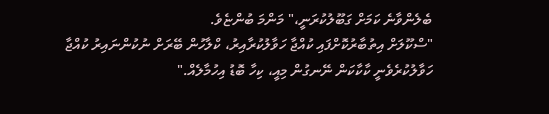ބެލެންވާނެ ކަމަށް ގަބޫލުކުރަނީ،" މަންމަ ބުންޏެވެ.
"ސްކޫލަށް އިތުބާރުކޮށްފައި ކުއްޖާ ހަވާލުކުރާއިރު، ކްލާހުން ބޭރަށް ނުކުންނައިރު ކުއްޖާ ހަވާލުކުރެވެނީ ކާކާކަން ނޭނގުން މިއީ، ކިހާ ބޮޑު އިހުމާލެއް."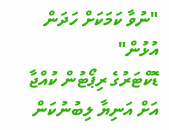"ނުވާ ކަމަކަށް ހަދަން އުޅުން"
ޑޮކްޓަރުގެ ރިޕޯޓުން ކުއްޖާ އަށް އަނިޔާ ލިބުނުކަން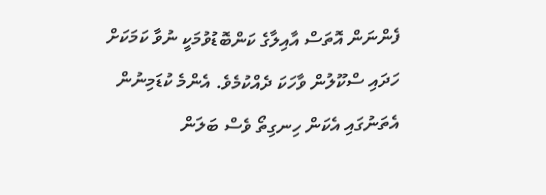ފެންނަން އޮތަސް އާއިލާގެ ކަންބޮޑުވުމަކީ ނުވާ ކަމަކަށް ހަދައި ސްކޫލުން ވާހަކަ ދެއްކުމެވެ. އެންމެ ކުޑަމިނުން އެތަނުގައި އެކަން ހިނގިތޯ ވެސް ބަލަން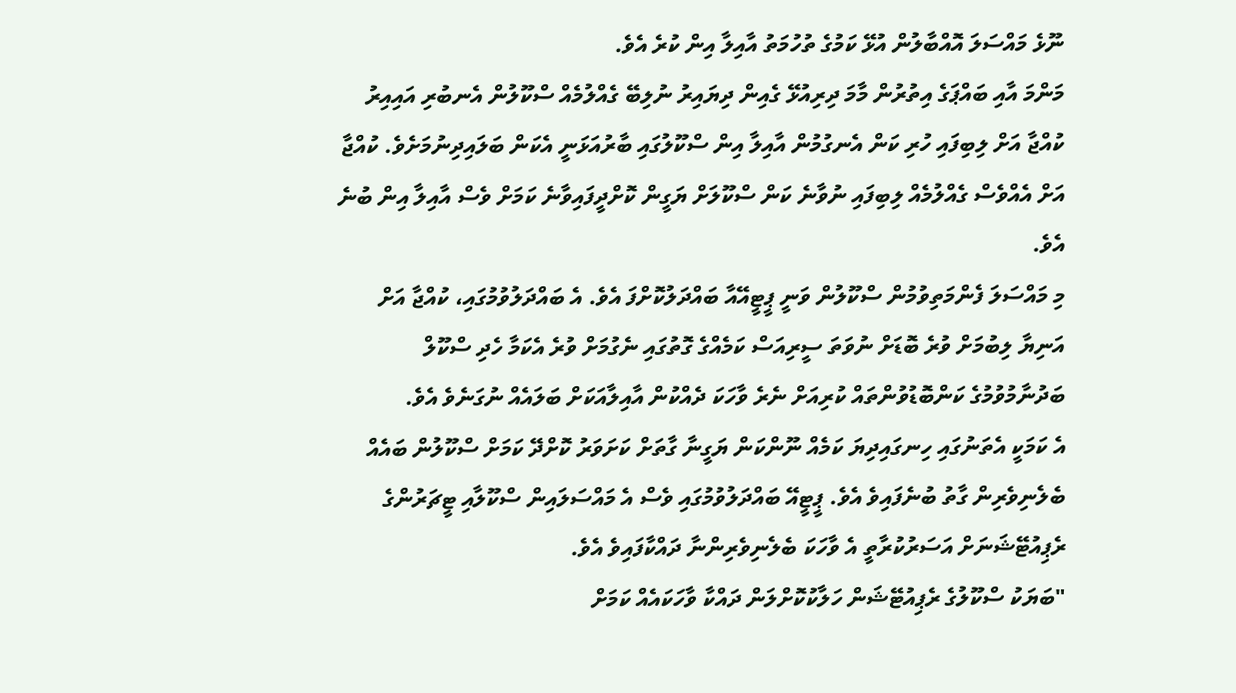ނޫޅެ މައްސަލަ އޮއްބާލުން އުޅޭ ކަމުގެ ތުހުމަތު އާއިލާ އިން ކުރެ އެވެ.
މަންމަ އާއި ބައްޕަގެ އިތުރުން މާމަ ދިރިއުޅޭ ގެއިން ދިޔައިރު ނުލިބޭ ގެއްލުމެއް ސްކޫލުން އެނބުރި އައިއިރު ކުއްޖާ އަށް ލިބިފައި ހުރި ކަން އެނގުމުން އާއިލާ އިން ސްކޫލުގައި ބާރުއަޅަނީ އެކަން ބަލައިދިނުމަށެވެ. ކުއްޖާ އަށް އެއްވެސް ގެއްލުމެއް ލިބިފައި ނުވާނެ ކަން ސްކޫލަށް ޔަގީން ކޮށްދީފައިވާނެ ކަމަށް ވެސް އާއިލާ އިން ބުނެ އެވެ.
މި މައްސަލަ ފެންމަތިވުމުން ސްކޫލުން ވަނީ ޕީޓީއޭއާ ބައްދަލުކޮށްފަ އެވެ. އެ ބައްދަލުވުމުގައި، ކުއްޖާ އަށް އަނިޔާ ލިބުމަށް ވުރެ ބޮޑަށް ނުވަތަ ސީރިއަސް ކަމެއްގެ ގޮތުގައި ނެގުމަށް ވުރެ އެކަމާ ހެދި ސްކޫލް ބަދުނާމުވުމުގެ ކަންބޮޑުވުންތައް ކުރިއަށް ނެރެ ވާހަކަ ދެއްކުން އާއިލާއަކަށް ބަލައެއް ނުގަނެވެ އެވެ.
އެ ކަމަކީ އެތަނުގައި ހިނގައިދިޔަ ކަމެއް ނޫންކަން ޔަގީނާ ގާތަށް ކަށަވަރު ކޮށްދޭ ކަމަށް ސްކޫލުން ބައެއް ބެލެނިވެރިން ގާތު ބުނެފައިވެ އެވެ. ޕީޓީއޭ ބައްދަލުވުމުގައި ވެސް އެ މައްސަލައިން ސްކޫލާއި ޓީޗަރުންގެ ރެޕިއުޓޭޝަނަށް އަސަރުކުރާތީ އެ ވާހަކަ ބެލެނިވެރިންނާ ދައްކާފައިވެ އެވެ.
"ބަޔަކު ސްކޫލުގެ ރެޕިއުޓޭޝަން ހަލާކުކޮށްލަން ދައްކާ ވާހަކައެއް ކަމަށް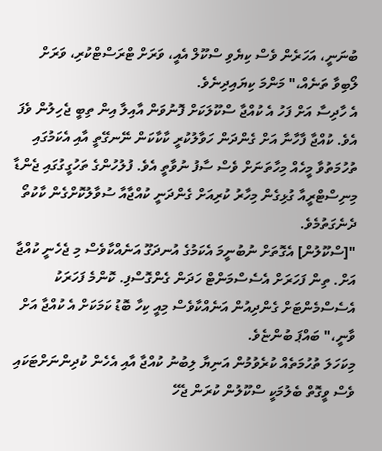ބުނަނީ، އަހަރެން ވެސް ކިޔެވި ސްކޫލް އެއީ، ވަރަށް ޓްރަސްޓްކުރި، ވަރަށް ލޯބިވާ ތަނެއް،" މަންމަ ކިޔައިދިނެވެ.
އެ ހާދިސާ އަށް ފަހު އެ ކުއްޖާ ސްކޫލަކަށް ފޮނުވަން އާއިލާ އިން ތިބީ ޖެހިލުން ވެފަ އެވެ. ކުއްޖާ ފާހާނާ އަށް ގެންދަން ހަވާލުކުރީ ކާކާކަން ނޭނގޭތީ އާއި އެކަމުގައި ތުހުމަތުވާ މީހެއް މިހާތަނަށް ވެސް ސާފު ނުވާތީ އެވެ. ފުލުހުންގެ ތަހުގީގުގައި ޖެންޑާ މިނިސްޓްރީއާ ގުޅިގެން މިހާރު ކުރިއަށް ގެންދަނީ ކުއްޖާއާ ސުވާލުކޮށްގެން ކާކުތޯ ދެނެގަތުމެވެ.
"[ސްކޫލުން] އެގޮތަށް ނުބުނީމަ އެކަމުގެ އުނދަގޫ އަނެއްކާވެސް މި ޖެހެނީ ކުއްޖާ އަށް. ތިން ފަހަރަށް އެސެސްމަންޓް ހަދަން ގެންގޮސްފި. ކޮންމެ ފަހަރަކު އެސެސްމެންޓަށް ގެންދިއުން އަނެއްކާވެސް މިއީ ކިހާ ބޮޑު ކަމަކަށް އެ ކުއްޖާ އަށް ވާނީ،" ބައްޕަ ބުންޏެވެ.
މިކަހަލަ ތުހުމަތެއް ކުރެވުމުން އަނިޔާ ލިބުނު ކުއްޖާ އާއި އެހެން ކުދިންނަށްޓަކައި ވެސް ވީގޮތް ބެލުމަކީ ސްކޫލުން ކުރަން ޖެހޭ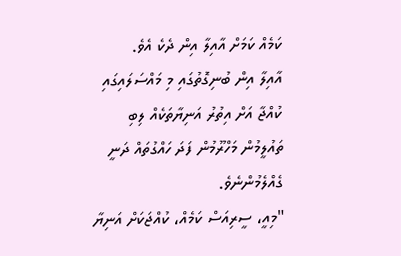ކަމެއް ކަމަށް އާއިލާ އިން ދެކެ އެވެ.
އާއިލާ އިން ބުނިގޮތުގައި މި މައްސަލައިގައި ކުއްޖާ އަށް އިތުރު އަނިޔާތަކެއް ލިބި ތައުލީމުން މަހްރޫމުން ފަދަ ހައްގުތައް ދަނީ ގެއްލެމުންނެވެ.
"މިއީ، ސީރިއަސް ކަމެއް، ކުއްޖަކަށް އަނިޔާ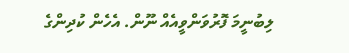ލިބުނީމަ ފޮރުވަންވީއެއް ނޫން. އެހެން ކުދިންގެ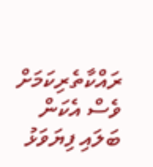ރައްކާތެރިކަމަށް ވެސް އެކަން ބަލައި ފިޔަވަޅު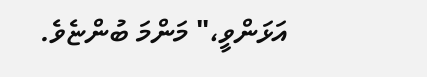އަޅަންވީ،" މަންމަ ބުންޏެވެ.